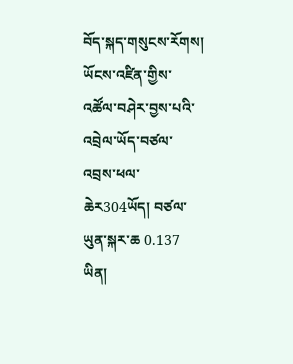བོད་སྐད་གསུངས་རོགས།
ཡོངས་འཛིན་གྱིས་འཚོལ་བཤེར་བྱས་པའི་འབྲེལ་ཡོད་བཙལ་འབྲས་ཕལ་ཆེར304ཡོད། བཙལ་ཡུན་སྐར་ཆ 0.137
ཡིན།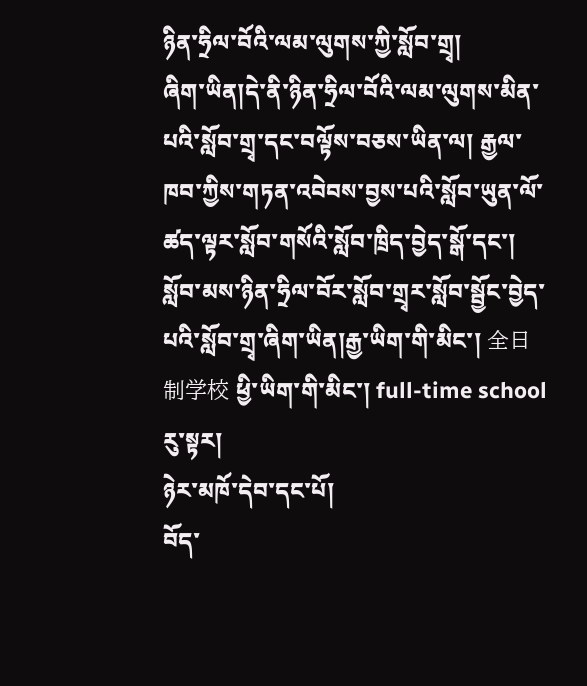ཉིན་ཧྲིལ་བོའི་ལམ་ལུགས་ཀྱི་སློབ་གྲྭ།
ཞིག་ཡིན།དེ་ནི་ཉིན་ཧྲིལ་བོའི་ལམ་ལུགས་མིན་པའི་སློབ་གྲྭ་དང་བལྟོས་བཅས་ཡིན་ལ། རྒྱལ་ཁབ་ཀྱིས་གཏན་འབེབས་བྱས་པའི་སློབ་ཡུན་ལོ་ཚད་ལྟར་སློབ་གསོའི་སློབ་ཁྲིད་བྱེད་སྒོ་དང་། སློབ་མས་ཉིན་ཧྲིལ་བོར་སློབ་གྲྭར་སློབ་སྦྱོང་བྱེད་པའི་སློབ་གྲྭ་ཞིག་ཡིན།རྒྱ་ཡིག་གི་མིང་། 全日制学校 ཕྱི་ཡིག་གི་མིང་། full-time school
རུ་སྟར།
ཉེར་མཁོ་དེབ་དང་པོ།
བོད་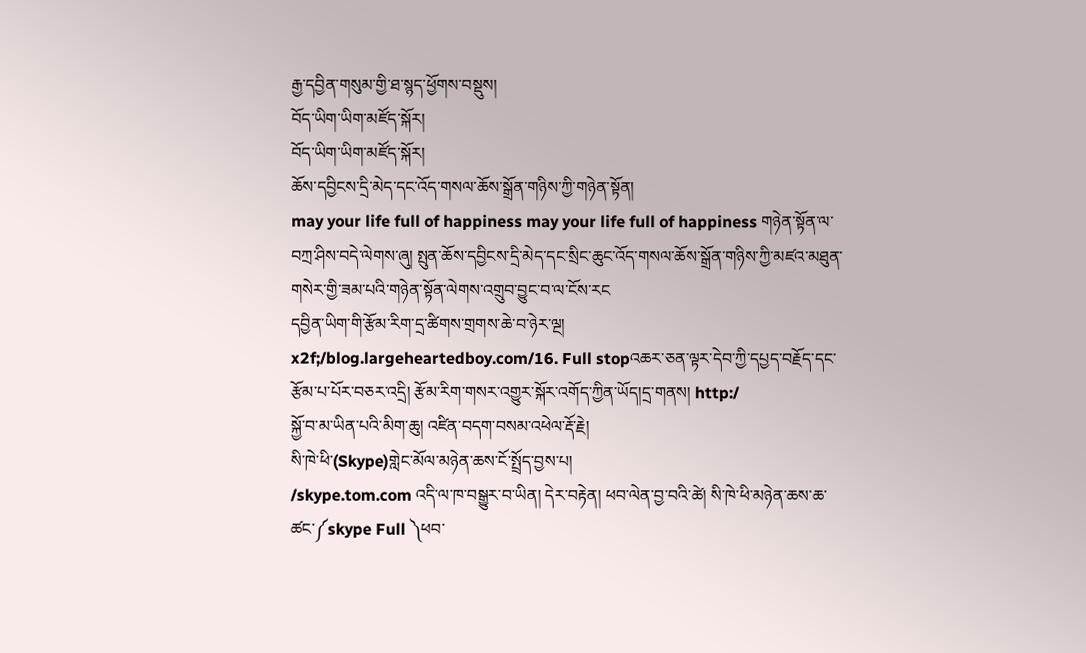རྒྱ་དབྱིན་གསུམ་གྱི་ཐ་སྙད་ཕྱོགས་བསྡུས།
བོད་ཡིག་ཡིག་མཛོད་སྐོར།
བོད་ཡིག་ཡིག་མཛོད་སྐོར།
ཆོས་དབྱིངས་དྲི་མེད་དང་འོད་གསལ་ཆོས་སྒྲོན་གཉིས་ཀྱི་གཉེན་སྟོན།
may your life full of happiness may your life full of happiness གཉེན་སྟོན་ལ་བཀྲ་ཤིས་བདེ་ལེགས་ཞུ། སྤུན་ཆོས་དབྱིངས་དྲི་མེད་དང་སྲིང་ཆུང་འོད་གསལ་ཆོས་སྒྲོན་གཉིས་ཀྱི་མཛའ་མཐུན་གསེར་གྱི་ཟམ་པའི་གཉེན་སྟོན་ལེགས་འགྲུབ་བྱུང་བ་ལ་ངོས་རང
དབྱིན་ཡིག་གི་རྩོམ་རིག་དྲ་ཚིགས་གྲགས་ཆེ་བ་ཉེར་ལྔ།
x2f;/blog.largeheartedboy.com/16. Full stopའཆར་ཅན་ལྟར་དེབ་ཀྱི་དཔྱད་བརྗོད་དང་རྩོམ་པ་པོར་བཅར་འདྲི། རྩོམ་རིག་གསར་འགྱུར་སྐོར་འགོད་ཀྱིན་ཡོད།དྲ་གནས། http:/
སྐྱོ་བ་མ་ཡིན་པའི་མིག་ཆུ། འཛིན་བདག་བསམ་འཕེལ་རྡོ་རྗེ།
སི་ཁེ་ཕི་(Skype)གླེང་མོལ་མཉེན་ཆས་ངོ་སྤྲོད་བྱས་པ།
/skype.tom.com འདི་ལ་ཁ་བསྒྱུར་བ་ཡིན། དེར་བརྟེན། ཕབ་ལེན་བྱ་བའི་ཚེ། སི་ཁེ་ཕི་མཉེན་ཆས་ཆ་ཚང་༼skype Full ༽ཕབ་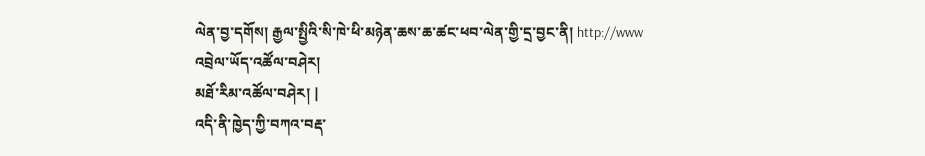ལེན་བྱ་དགོས། རྒྱལ་སྤྱིའི་སི་ཁེ་ཕི་མཉེན་ཆས་ཆ་ཚང་ཕབ་ལེན་གྱི་དྲ་བྱང་ནི། http://www
འབྲེལ་ཡོད་འཚོལ་བཤེར།
མཐོ་རིམ་འཚོལ་བཤེར། |
འདི་ནི་ཁྱེད་ཀྱི་བཀའ་བརྡ་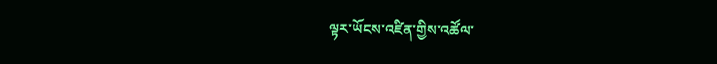ལྟར་ཡོངས་འཛིན་གྱིས་འཚོལ་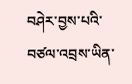བཤེར་བྱས་པའི་བཙལ་འབྲས་ཡིན་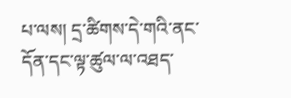པ་ལས། དྲ་ཚིགས་དེ་གའི་ནང་དོན་དང་ལྟ་ཚུལ་ལ་འཐད་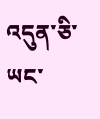འདུན་ཅི་ཡང་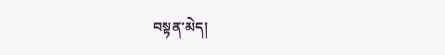བསྟན་མེད།